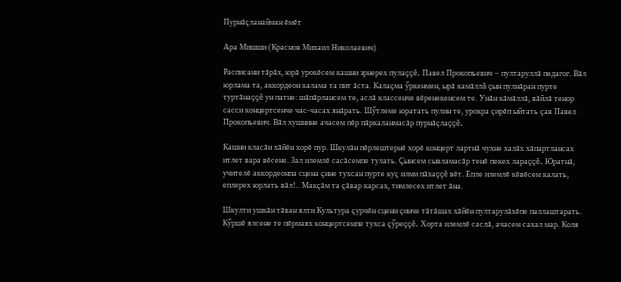Пурнăçланайман ĕмĕт

Ара Мишши (Краснов Михаил Николаевич)

Расписани тăрăх, юрă урокĕсем кашни эрнерех пулаççĕ. Павел Прокопьевич − пултаруллă педагог. Вăл юрлама та, аккордеон калама та пит ăста. Калаçма ӳркенмен, ырă камăллă çын пулнăран пурте туртăнаççĕ ун патне: шăпăрлансем те, аслă классенче вĕренекенсем те. Унăн кăмăллă, вăйлă тенор сасси концертсенче час-часах янăрать. Шӳтлеме юратать пулин те, урокра çирĕп ыйтать çав Павел Прокопьевич. Вăл хушнине ачасем пĕр пăркаланмасăр пурнăçлаççĕ.

Кашни класăн хăйĕн хорĕ пур. Шкулăн пĕрлештернĕ хорĕ концерт лартнă чухне халăх хăпартлансах итлет вара вĕсене. Зал илемлĕ сасăсемпе тулать. Çынсем сывламасăр тенĕ пекех лараççĕ. Юратнă, учителĕ аккордеонпа сцена çине тухсан пурте куç илми пăхаççĕ вĕт. Епле илемлĕ кĕвĕсем калать, еплерех юрлать вăл!.. Макçăм та çăвар карсах, тимлесех итлет ăна.

Шкулти ушкăн тăван ялти Культура çурчĕн сцени çинче тăтăшах хăйĕн пултарулăхĕпе паллаштарать. Кӳршĕ ялсене те пĕрмаях концертсемпе тухса çӳреççĕ. Хорта илемлĕ саслă, ачасем сахал мар. Коля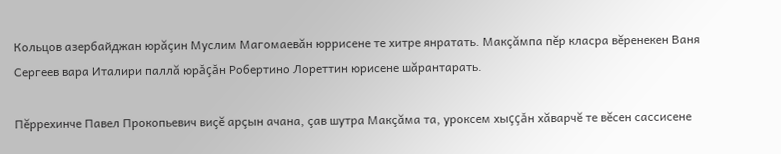Кольцов азербайджан юрăçин Муслим Магомаевăн юррисене те хитре янратать. Макçăмпа пĕр класра вĕренекен Ваня Сергеев вара Италири паллă юрăçăн Робертино Лореттин юрисене шăрантарать.

Пĕррехинче Павел Прокопьевич виçĕ арçын ачана, çав шутра Макçăма та, уроксем хыççăн хăварчĕ те вĕсен сассисене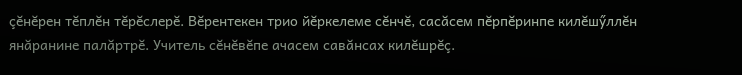çĕнĕрен тĕплĕн тĕрĕслерĕ. Вĕрентекен трио йĕркелеме сĕнчĕ, сасăсем пĕрпĕринпе килĕшӳллĕн янăранине палăртрĕ. Учитель сĕнĕвĕпе ачасем савăнсах килĕшрĕç.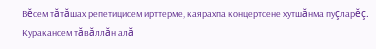Вĕсем тăтăшах репетицисем ирттерме, каярахпа концертсене хутшăнма пуçларĕç. Куракансем тăвăллăн алă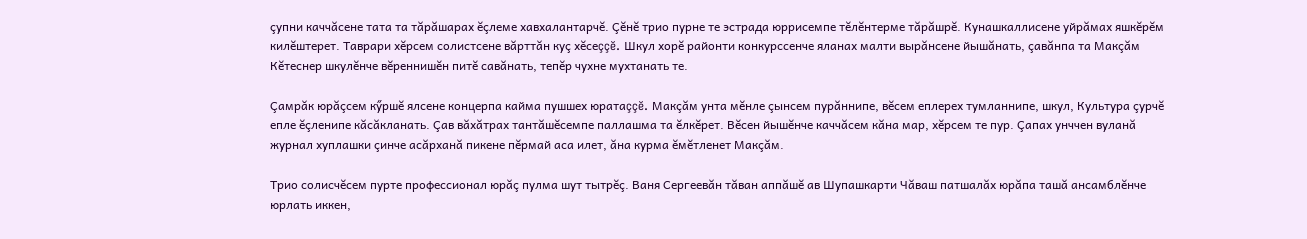çупни каччăсене тата та тăрăшарах ĕçлеме хавхалантарчĕ. Çĕнĕ трио пурне те эстрада юррисемпе тĕлĕнтерме тăрăшрĕ. Кунашкаллисене уйрăмах яшкĕрĕм килĕштерет. Таврари хĕрсем солистсене вăрттăн куç хĕсеççĕ. Шкул хорĕ районти конкурссенче яланах малти вырăнсене йышăнать, çавăнпа та Макçăм Кĕтеснер шкулĕнче вĕреннишĕн питĕ савăнать, тепĕр чухне мухтанать те.

Çамрăк юрăçсем кӳршĕ ялсене концерпа кайма пушшех юратаççĕ. Макçăм унта мĕнле çынсем пурăннипе, вĕсем еплерех тумланнипе, шкул, Культура çурчĕ епле ĕçленипе кăсăкланать. Çав вăхăтрах тантăшĕсемпе паллашма та ĕлкĕрет. Вĕсен йышĕнче каччăсем кăна мар, хĕрсем те пур. Çапах унччен вуланă журнал хуплашки çинче асăрханă пикене пĕрмай аса илет, ăна курма ĕмĕтленет Макçăм.

Трио солисчĕсем пурте профессионал юрăç пулма шут тытрĕç. Ваня Сергеевăн тăван аппăшĕ ав Шупашкарти Чăваш патшалăх юрăпа ташă ансамблĕнче юрлать иккен,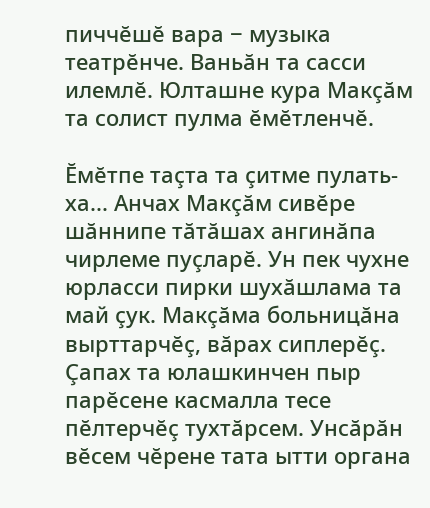пиччĕшĕ вара − музыка театрĕнче. Ваньăн та сасси илемлĕ. Юлташне кура Макçăм та солист пулма ĕмĕтленчĕ.

Ĕмĕтпе таçта та çитме пулать-ха... Анчах Макçăм сивĕре шăннипе тăтăшах ангинăпа чирлеме пуçларĕ. Ун пек чухне юрласси пирки шухăшлама та май çук. Макçăма больницăна вырттарчĕç, вăрах сиплерĕç. Çапах та юлашкинчен пыр парĕсене касмалла тесе пĕлтерчĕç тухтăрсем. Унсăрăн вĕсем чĕрене тата ытти органа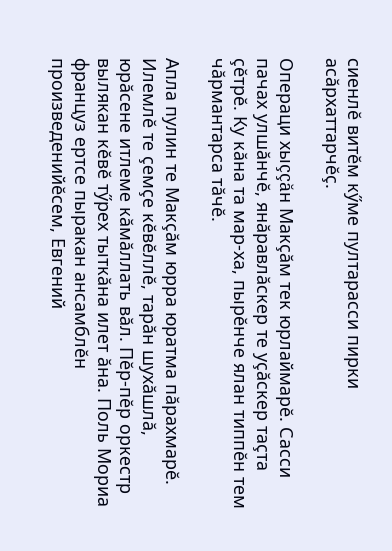сиенлĕ витĕм кӳме пултарасси пирки асăрхаттарчĕç.

Операци хыççăн Макçăм тек юрлаймарĕ. Сасси пачах улшăнчĕ, янăравлăскер те уçăскер таçта çĕтрĕ. Ку кăна та мар-ха, пырĕнче ялан типпĕн тем чăрмантарса тăчĕ.

Апла пулин те Макçăм юрра юратма пăрахмарĕ. Илемлĕ те çемçе кĕвĕллĕ, тарăн шухăшлă, юрăсене итлеме кăмăллать вăл. Пĕр-пĕр оркестр вылякан кĕвĕ тӳрех тыткăна илет ăна. Поль Мориа француз ертсе пыракан ансамблĕн произведенийĕсем, Евгений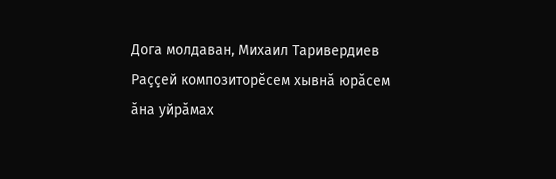Дога молдаван, Михаил Таривердиев Раççей композиторĕсем хывнă юрăсем ăна уйрăмах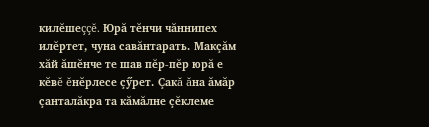килĕшеççĕ. Юрă тĕнчи чăннипех илĕртет, чуна савăнтарать. Макçăм хăй ăшĕнче те шав пĕр-пĕр юрă е кĕвĕ ĕнĕрлесе çӳрет. Çакă ăна ăмăр çанталăкра та кăмăлне çĕклеме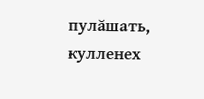пулăшать, кулленех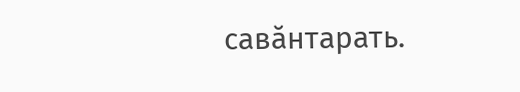савăнтарать.